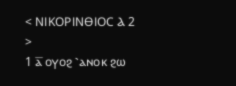< ⲚⲒⲔⲞⲢⲒⲚⲐⲒⲞⲤ Ⲁ 2 >
1 ⲁ̅ ⲟⲩⲟϩ ⳿ⲁⲛⲟⲕ ϩⲱ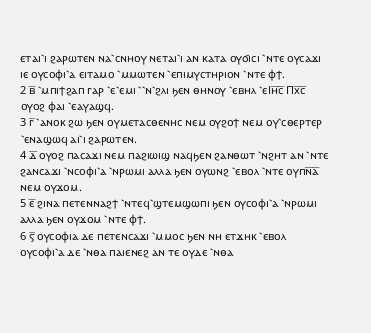ⲉⲧⲁⲓ⳿ⲓ ϩⲁⲣⲱⲧⲉⲛ ⲛⲁ⳿ⲥⲛⲏⲟⲩ ⲛⲉⲧⲁⲓ⳿ⲓ ⲁⲛ ⲕⲁⲧⲁ ⲟⲩϭⲓⲥⲓ ⳿ⲛⲧⲉ ⲟⲩⲥⲁϫⲓ ⲓⲉ ⲟⲩⲥⲟⲫⲓ⳿ⲁ ⲉⲓⲧⲁⲙⲟ ⳿ⲙⲙⲱⲧⲉⲛ ⳿ⲉⲡⲓⲙⲩⲥⲧⲏⲣⲓⲟⲛ ⳿ⲛⲧⲉ ⲫϯ.
2 ⲃ̅ ⳿ⲙⲡⲓϯϩⲁⲡ ⲅⲁⲣ ⳿ⲉ⳿ⲉⲙⲓ ⳿⳿ⲛ⳿ϩⲗⲓ ϧⲉⲛ ⲑⲏⲛⲟⲩ ⳿ⲉⲃⲏⲗ ⳿ⲉⲒⲏ̅ⲥ̅ Ⲡⲭ̅ⲥ̅ ⲟⲩⲟϩ ⲫⲁⲓ ⳿ⲉⲁⲩⲁϣϥ.
3 ⲅ̅ ⳿ⲁⲛⲟⲕ ϩⲱ ϧⲉⲛ ⲟⲩⲙⲉⲧⲁⲥⲑⲉⲛⲏⲥ ⲛⲉⲙ ⲟⲩϩⲟϯ ⲛⲉⲙ ⲟⲩ⳿ⲥⲑⲉⲣⲧⲉⲣ ⳿ⲉⲛⲁϣⲱϥ ⲁⲓ⳿ⲓ ϩⲁⲣⲱⲧⲉⲛ.
4 ⲇ̅ ⲟⲩⲟϩ ⲡⲁⲥⲁϫⲓ ⲛⲉⲙ ⲡⲁϩⲓⲱⲓϣ ⲛⲁϥϧⲉⲛ ϩⲁⲛⲑⲱⲧ ⳿ⲛϩⲏⲧ ⲁⲛ ⳿ⲛⲧⲉ ϩⲁⲛⲥⲁϫⲓ ⳿ⲛⲥⲟⲫⲓ⳿ⲁ ⳿ⲛⲣⲱⲙⲓ ⲁⲗⲗⲁ ϧⲉⲛ ⲟⲩⲱⲛϩ ⳿ⲉⲃⲟⲗ ⳿ⲛⲧⲉ ⲟⲩⲡⲛ̅ⲁ̅ ⲛⲉⲙ ⲟⲩϫⲟⲙ.
5 ⲉ̅ ϩⲓⲛⲁ ⲡⲉⲧⲉⲛⲛⲁϩϯ ⳿ⲛⲧⲉϥ⳿ϣⲧⲉⲙϣⲱⲡⲓ ϧⲉⲛ ⲟⲩⲥⲟⲫⲓ⳿ⲁ ⳿ⲛⲣⲱⲙⲓ ⲁⲗⲗⲁ ϧⲉⲛ ⲟⲩϫⲟⲙ ⳿ⲛⲧⲉ ⲫϯ.
6 ⲋ̅ ⲟⲩⲥⲟⲫⲓⲁ ⲇⲉ ⲡⲉⲧⲉⲛⲥⲁϫⲓ ⳿ⲙⲙⲟⲥ ϧⲉⲛ ⲛⲏ ⲉⲧϫⲏⲕ ⳿ⲉⲃⲟⲗ ⲟⲩⲥⲟⲫⲓ⳿ⲁ ⲇⲉ ⳿ⲛⲑⲁ ⲡⲁⲓⲉⲛⲉϩ ⲁⲛ ⲧⲉ ⲟⲩⲇⲉ ⳿ⲛⲑⲁ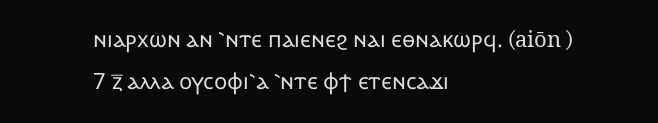ⲛⲓⲁⲣⲭⲱⲛ ⲁⲛ ⳿ⲛⲧⲉ ⲡⲁⲓⲉⲛⲉϩ ⲛⲁⲓ ⲉⲑⲛⲁⲕⲱⲣϥ. (aiōn )
7 ⲍ̅ ⲁⲗⲗⲁ ⲟⲩⲥⲟⲫⲓ⳿ⲁ ⳿ⲛⲧⲉ ⲫϯ ⲉⲧⲉⲛⲥⲁϫⲓ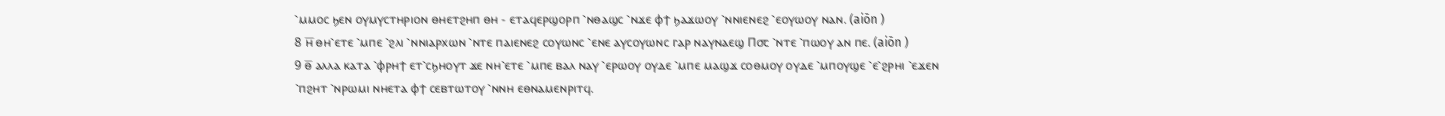⳿ⲙⲙⲟⲥ ϧⲉⲛ ⲟⲩⲙⲩⲥⲧⲏⲣⲓⲟⲛ ⲑⲏⲉⲧϩⲏⲡ ⲑⲏ - ⲉⲧⲁϥⲉⲣϣⲟⲣⲡ ⳿ⲛⲑⲁϣⲥ ⳿ⲛϫⲉ ⲫϯ ϧⲁϫⲱⲟⲩ ⳿ⲛⲛⲓⲉⲛⲉϩ ⳿ⲉⲟⲩⲱⲟⲩ ⲛⲁⲛ. (aiōn )
8 ⲏ̅ ⲑⲏ⳿ⲉⲧⲉ ⳿ⲙⲡⲉ ⳿ϩⲗⲓ ⳿ⲛⲛⲓⲁⲣⲭⲱⲛ ⳿ⲛⲧⲉ ⲡⲁⲓⲉⲛⲉϩ ⲥⲟⲩⲱⲛⲥ ⳿ⲉⲛⲉ ⲁⲩⲥⲟⲩⲱⲛⲥ ⲅⲁⲣ ⲛⲁⲩⲛⲁⲉϣ Ⲡ⳪ ⳿ⲛⲧⲉ ⳿ⲡⲱⲟⲩ ⲁⲛ ⲡⲉ. (aiōn )
9 ⲑ̅ ⲁⲗⲗⲁ ⲕⲁⲧⲁ ⳿ⲫⲣⲏϯ ⲉⲧ⳿ⲥϧⲏⲟⲩⲧ ϫⲉ ⲛⲏ⳿ⲉⲧⲉ ⳿ⲙⲡⲉ ⲃⲁⲗ ⲛⲁⲩ ⳿ⲉⲣⲱⲟⲩ ⲟⲩⲇⲉ ⳿ⲙⲡⲉ ⲙⲁϣϫ ⲥⲟⲑⲙⲟⲩ ⲟⲩⲇⲉ ⳿ⲙⲡⲟⲩϣⲉ ⳿ⲉ⳿ϩⲣⲏⲓ ⳿ⲉϫⲉⲛ ⳿ⲡϩⲏⲧ ⳿ⲛⲣⲱⲙⲓ ⲛⲏⲉⲧⲁ ⲫϯ ⲥⲉⲃⲧⲱⲧⲟⲩ ⳿ⲛⲛⲏ ⲉⲑⲛⲁⲙⲉⲛⲣⲓⲧϥ.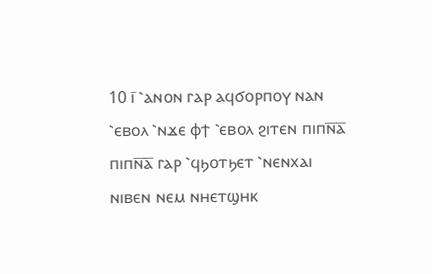10 ⲓ̅ ⳿ⲁⲛⲟⲛ ⲅⲁⲣ ⲁϥϭⲟⲣⲡⲟⲩ ⲛⲁⲛ ⳿ⲉⲃⲟⲗ ⳿ⲛϫⲉ ⲫϯ ⳿ⲉⲃⲟⲗ ϩⲓⲧⲉⲛ ⲡⲓⲡⲛ̅ⲁ̅ ⲡⲓⲡⲛ̅ⲁ̅ ⲅⲁⲣ ⳿ϥϧⲟⲧϧⲉⲧ ⳿ⲛⲉⲛⲭⲁⲓ ⲛⲓⲃⲉⲛ ⲛⲉⲙ ⲛⲏⲉⲧϣⲏⲕ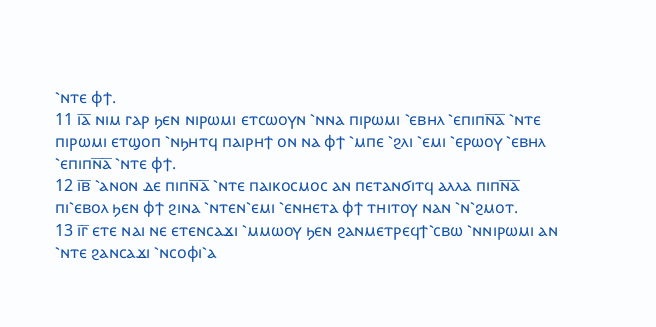⳿ⲛⲧⲉ ⲫϯ.
11 ⲓ̅ⲁ̅ ⲛⲓⲙ ⲅⲁⲣ ϧⲉⲛ ⲛⲓⲣⲱⲙⲓ ⲉⲧⲥⲱⲟⲩⲛ ⳿ⲛⲛⲁ ⲡⲓⲣⲱⲙⲓ ⳿ⲉⲃⲏⲗ ⳿ⲉⲡⲓⲡⲛ̅ⲁ̅ ⳿ⲛⲧⲉ ⲡⲓⲣⲱⲙⲓ ⲉⲧϣⲟⲡ ⳿ⲛϧⲏⲧϥ ⲡⲁⲓⲣⲏϯ ⲟⲛ ⲛⲁ ⲫϯ ⳿ⲙⲡⲉ ⳿ϩⲗⲓ ⳿ⲉⲙⲓ ⳿ⲉⲣⲱⲟⲩ ⳿ⲉⲃⲏⲗ ⳿ⲉⲡⲓⲡⲛ̅ⲁ̅ ⳿ⲛⲧⲉ ⲫϯ.
12 ⲓ̅ⲃ̅ ⳿ⲁⲛⲟⲛ ⲇⲉ ⲡⲓⲡⲛ̅ⲁ̅ ⳿ⲛⲧⲉ ⲡⲁⲓⲕⲟⲥⲙⲟⲥ ⲁⲛ ⲡⲉⲧⲁⲛϭⲓⲧϥ ⲁⲗⲗⲁ ⲡⲓⲡⲛ̅ⲁ̅ ⲡⲓ⳿ⲉⲃⲟⲗ ϧⲉⲛ ⲫϯ ϩⲓⲛⲁ ⳿ⲛⲧⲉⲛ⳿ⲉⲙⲓ ⳿ⲉⲛⲏⲉⲧⲁ ⲫϯ ⲧⲏⲓⲧⲟⲩ ⲛⲁⲛ ⳿ⲛ⳿ϩⲙⲟⲧ.
13 ⲓ̅ⲅ̅ ⲉⲧⲉ ⲛⲁⲓ ⲛⲉ ⲉⲧⲉⲛⲥⲁϫⲓ ⳿ⲙⲙⲱⲟⲩ ϧⲉⲛ ϩⲁⲛⲙⲉⲧⲣⲉϥϯ⳿ⲥⲃⲱ ⳿ⲛⲛⲓⲣⲱⲙⲓ ⲁⲛ ⳿ⲛⲧⲉ ϩⲁⲛⲥⲁϫⲓ ⳿ⲛⲥⲟⲫⲓ⳿ⲁ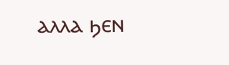ⲁⲗⲗⲁ ϧⲉⲛ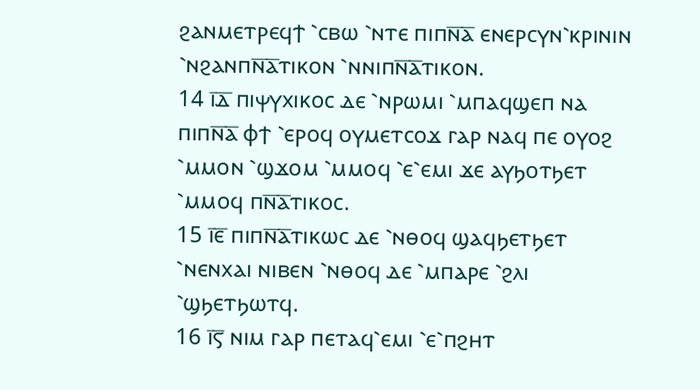ϩⲁⲛⲙⲉⲧⲣⲉϥϯ ⳿ⲥⲃⲱ ⳿ⲛⲧⲉ ⲡⲓⲡⲛ̅ⲁ̅ ⲉⲛⲉⲣⲥⲩⲛ⳿ⲕⲣⲓⲛⲓⲛ ⳿ⲛϩⲁⲛⲡⲛ̅ⲁ̅ⲧⲓⲕⲟⲛ ⳿ⲛⲛⲓⲡⲛ̅ⲁ̅ⲧⲓⲕⲟⲛ.
14 ⲓ̅ⲇ̅ ⲡⲓⲯⲩⲭⲓⲕⲟⲥ ⲇⲉ ⳿ⲛⲣⲱⲙⲓ ⳿ⲙⲡⲁϥϣⲉⲡ ⲛⲁ ⲡⲓⲡⲛ̅ⲁ̅ ⲫϯ ⳿ⲉⲣⲟϥ ⲟⲩⲙⲉⲧⲥⲟϫ ⲅⲁⲣ ⲛⲁϥ ⲡⲉ ⲟⲩⲟϩ ⳿ⲙⲙⲟⲛ ⳿ϣϫⲟⲙ ⳿ⲙⲙⲟϥ ⳿ⲉ⳿ⲉⲙⲓ ϫⲉ ⲁⲩϧⲟⲧϧⲉⲧ ⳿ⲙⲙⲟϥ ⲡⲛ̅ⲁ̅ⲧⲓⲕⲟⲥ.
15 ⲓ̅ⲉ̅ ⲡⲓⲡⲛ̅ⲁ̅ⲧⲓⲕⲱⲥ ⲇⲉ ⳿ⲛⲑⲟϥ ϣⲁϥϧⲉⲧϧⲉⲧ ⳿ⲛⲉⲛⲭⲁⲓ ⲛⲓⲃⲉⲛ ⳿ⲛⲑⲟϥ ⲇⲉ ⳿ⲙⲡⲁⲣⲉ ⳿ϩⲗⲓ ⳿ϣϧⲉⲧϧⲱⲧϥ.
16 ⲓ̅ⲋ̅ ⲛⲓⲙ ⲅⲁⲣ ⲡⲉⲧⲁϥ⳿ⲉⲙⲓ ⳿ⲉ⳿ⲡϩⲏⲧ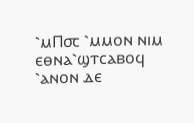⳿ⲙⲠ⳪ ⳿ⲙⲙⲟⲛ ⲛⲓⲙ ⲉⲑⲛⲁ⳿ϣⲧⲥⲁⲃⲟϥ ⳿ⲁⲛⲟⲛ ⲇⲉ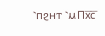⳿ⲡϩⲏⲧ ⳿ⲙⲠⲭ̅ⲥ̅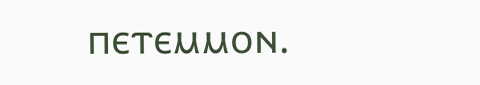ⲡⲉⲧⲉⲙⲙⲟⲛ.